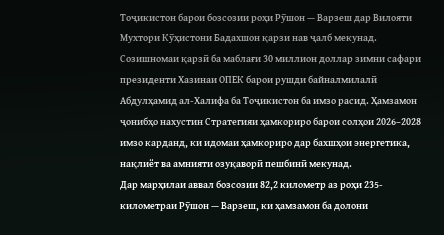Тоҷикистон барои бозсозии роҳи Рӯшон — Варзеш дар Вилояти Мухтори Кӯҳистони Бадахшон қарзи нав ҷалб мекунад.
Созишномаи қарзӣ ба маблағи 30 миллион доллар зимни сафари президенти Хазинаи ОПЕК барои рушди байналмилалӣ Абдулҳамид ал-Халифа ба Тоҷикистон ба имзо расид. Ҳамзамон ҷонибҳо нахустин Стратегияи ҳамкориро барои солҳои 2026–2028 имзо карданд, ки идомаи ҳамкориро дар бахшҳои энергетика, нақлиёт ва амнияти озуқаворӣ пешбинӣ мекунад.
Дар марҳилаи аввал бозсозии 82,2 километр аз роҳи 235-километраи Рӯшон — Варзеш, ки ҳамзамон ба долони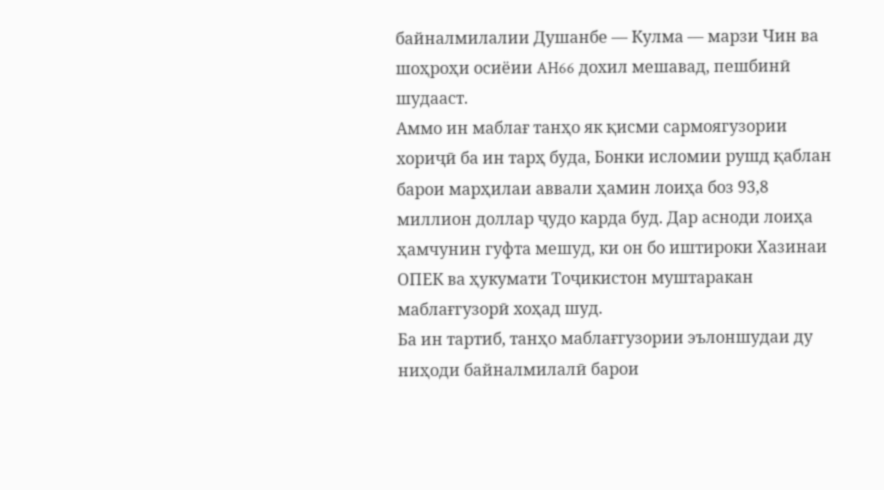байналмилалии Душанбе — Кулма — марзи Чин ва шоҳроҳи осиёии AH66 дохил мешавад, пешбинӣ шудааст.
Аммо ин маблағ танҳо як қисми сармоягузории хориҷӣ ба ин тарҳ буда, Бонки исломии рушд қаблан барои марҳилаи аввали ҳамин лоиҳа боз 93,8 миллион доллар ҷудо карда буд. Дар асноди лоиҳа ҳамчунин гуфта мешуд, ки он бо иштироки Хазинаи ОПЕК ва ҳукумати Тоҷикистон муштаракан маблағгузорӣ хоҳад шуд.
Ба ин тартиб, танҳо маблағгузории эълоншудаи ду ниҳоди байналмилалӣ барои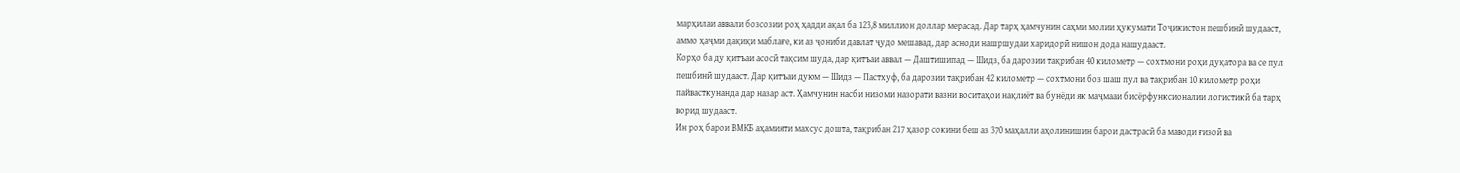марҳилаи аввали бозсозии роҳ ҳадди ақал ба 123,8 миллион доллар мерасад. Дар тарҳ ҳамчунин саҳми молии ҳукумати Тоҷикистон пешбинӣ шудааст, аммо ҳаҷми дақиқи маблағе, ки аз ҷониби давлат ҷудо мешавад, дар асноди нашршудаи харидорӣ нишон дода нашудааст.
Корҳо ба ду қитъаи асосӣ тақсим шуда, дар қитъаи аввал — Даштишипад — Шидз, ба дарозии тақрибан 40 километр — сохтмони роҳи дуқатора ва се пул пешбинӣ шудааст. Дар қитъаи дуюм — Шидз — Пастхуф, ба дарозии тақрибан 42 километр — сохтмони боз шаш пул ва тақрибан 10 километр роҳи пайвасткунанда дар назар аст. Ҳамчунин насби низоми назорати вазни воситаҳои нақлиёт ва бунёди як маҷмааи бисёрфунксионалии логистикӣ ба тарҳ ворид шудааст.
Ин роҳ барои ВМКБ аҳамияти махсус дошта, тақрибан 217 ҳазор сокини беш аз 370 маҳалли аҳолинишин барои дастрасӣ ба маводи ғизоӣ ва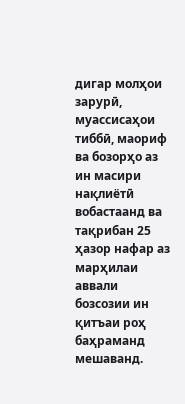дигар молҳои зарурӣ, муассисаҳои тиббӣ, маориф ва бозорҳо аз ин масири нақлиётӣ вобастаанд ва тақрибан 25 ҳазор нафар аз марҳилаи аввали бозсозии ин қитъаи роҳ баҳраманд мешаванд.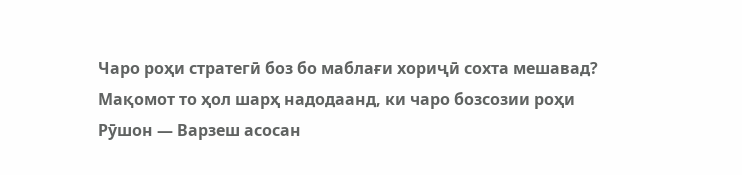Чаро роҳи стратегӣ боз бо маблағи хориҷӣ сохта мешавад?
Мақомот то ҳол шарҳ надодаанд, ки чаро бозсозии роҳи Рӯшон — Варзеш асосан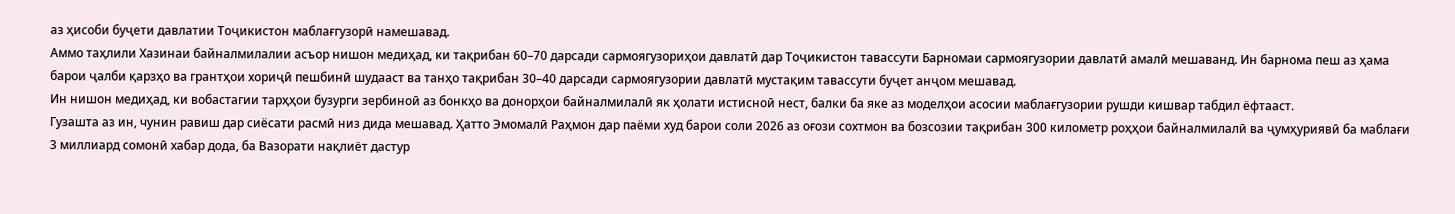аз ҳисоби буҷети давлатии Тоҷикистон маблағгузорӣ намешавад.
Аммо таҳлили Хазинаи байналмилалии асъор нишон медиҳад, ки тақрибан 60–70 дарсади сармоягузориҳои давлатӣ дар Тоҷикистон тавассути Барномаи сармоягузории давлатӣ амалӣ мешаванд. Ин барнома пеш аз ҳама барои ҷалби қарзҳо ва грантҳои хориҷӣ пешбинӣ шудааст ва танҳо тақрибан 30–40 дарсади сармоягузории давлатӣ мустақим тавассути буҷет анҷом мешавад.
Ин нишон медиҳад, ки вобастагии тарҳҳои бузурги зербиноӣ аз бонкҳо ва донорҳои байналмилалӣ як ҳолати истисноӣ нест, балки ба яке аз моделҳои асосии маблағгузории рушди кишвар табдил ёфтааст.
Гузашта аз ин, чунин равиш дар сиёсати расмӣ низ дида мешавад. Ҳатто Эмомалӣ Раҳмон дар паёми худ барои соли 2026 аз оғози сохтмон ва бозсозии тақрибан 300 километр роҳҳои байналмилалӣ ва ҷумҳуриявӣ ба маблағи 3 миллиард сомонӣ хабар дода, ба Вазорати нақлиёт дастур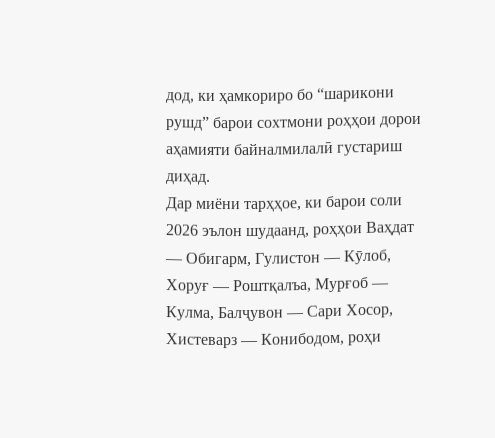дод, ки ҳамкориро бо “шарикони рушд” барои сохтмони роҳҳои дорои аҳамияти байналмилалӣ густариш диҳад.
Дар миёни тарҳҳое, ки барои соли 2026 эълон шудаанд, роҳҳои Ваҳдат — Обигарм, Гулистон — Кӯлоб, Хоруғ — Роштқалъа, Мурғоб — Кулма, Балҷувон — Сари Хосор, Хистеварз — Конибодом, роҳи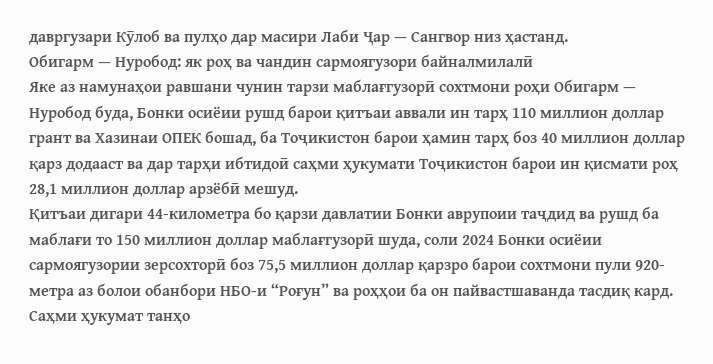давргузари Кӯлоб ва пулҳо дар масири Лаби Ҷар — Сангвор низ ҳастанд.
Обигарм — Нуробод: як роҳ ва чандин сармоягузори байналмилалӣ
Яке аз намунаҳои равшани чунин тарзи маблағгузорӣ сохтмони роҳи Обигарм — Нуробод буда, Бонки осиёии рушд барои қитъаи аввали ин тарҳ 110 миллион доллар грант ва Хазинаи ОПЕК бошад, ба Тоҷикистон барои ҳамин тарҳ боз 40 миллион доллар қарз додааст ва дар тарҳи ибтидоӣ саҳми ҳукумати Тоҷикистон барои ин қисмати роҳ 28,1 миллион доллар арзёбӣ мешуд.
Қитъаи дигари 44-километра бо қарзи давлатии Бонки аврупоии таҷдид ва рушд ба маблағи то 150 миллион доллар маблағгузорӣ шуда, соли 2024 Бонки осиёии сармоягузории зерсохторӣ боз 75,5 миллион доллар қарзро барои сохтмони пули 920-метра аз болои обанбори НБО-и “Роғун” ва роҳҳои ба он пайвастшаванда тасдиқ кард.
Саҳми ҳукумат танҳо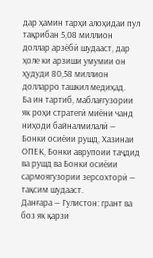дар ҳамин тарҳи алоҳидаи пул тақрибан 5,08 миллион доллар арзёбӣ шудааст, дар ҳоле ки арзиши умумии он ҳудуди 80,58 миллион долларро ташкил медиҳад.
Ба ин тартиб, маблағгузории як роҳи стратегӣ миёни чанд ниҳоди байналмилалӣ — Бонки осиёии рушд, Хазинаи ОПЕК, Бонки аврупоии таҷдид ва рушд ва Бонки осиёии сармоягузории зерсохторӣ — тақсим шудааст.
Данғара — Гулистон: грант ва боз як қарзи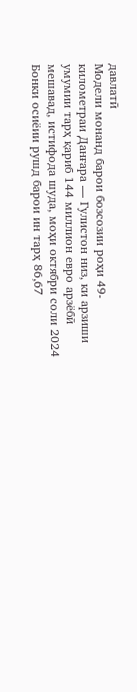давлатӣ
Модели монанд барои бозсозии роҳи 49-километраи Данғара — Гулистон низ, ки арзиши умумии тарҳ қариб 144 миллион евро арзёбӣ мешавад, истифода шуда, моҳи октябри соли 2024 Бонки осиёии рушд барои ин тарҳ 86,67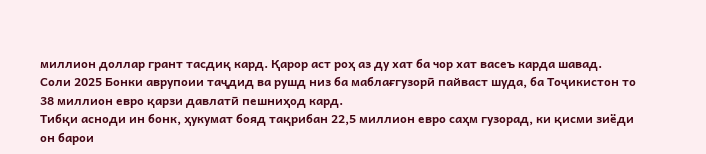миллион доллар грант тасдиқ кард. Қарор аст роҳ аз ду хат ба чор хат васеъ карда шавад.
Соли 2025 Бонки аврупоии таҷдид ва рушд низ ба маблағгузорӣ пайваст шуда, ба Тоҷикистон то 38 миллион евро қарзи давлатӣ пешниҳод кард.
Тибқи асноди ин бонк, ҳукумат бояд тақрибан 22,5 миллион евро саҳм гузорад, ки қисми зиёди он барои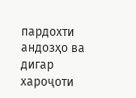пардохти андозҳо ва дигар хароҷоти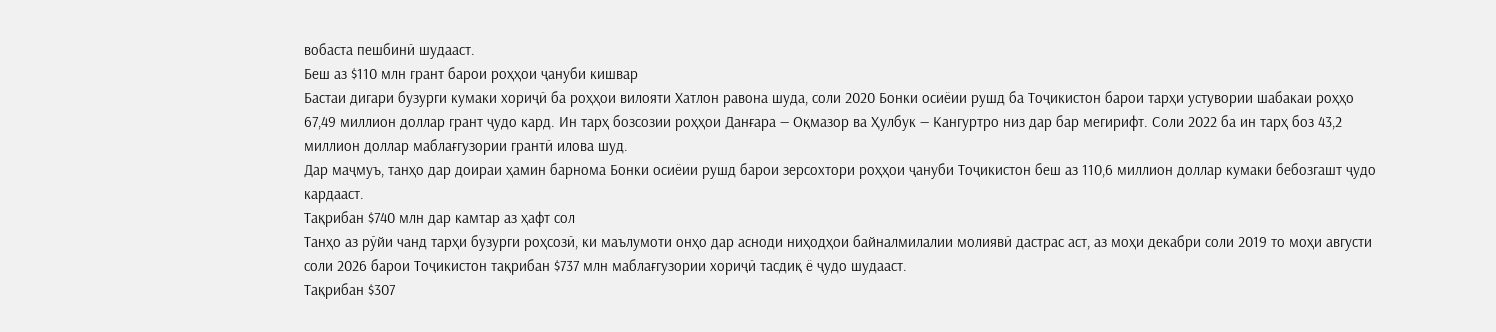вобаста пешбинӣ шудааст.
Беш аз $110 млн грант барои роҳҳои ҷануби кишвар
Бастаи дигари бузурги кумаки хориҷӣ ба роҳҳои вилояти Хатлон равона шуда, соли 2020 Бонки осиёии рушд ба Тоҷикистон барои тарҳи устувории шабакаи роҳҳо 67,49 миллион доллар грант ҷудо кард. Ин тарҳ бозсозии роҳҳои Данғара — Оқмазор ва Ҳулбук — Кангуртро низ дар бар мегирифт. Соли 2022 ба ин тарҳ боз 43,2 миллион доллар маблағгузории грантӣ илова шуд.
Дар маҷмуъ, танҳо дар доираи ҳамин барнома Бонки осиёии рушд барои зерсохтори роҳҳои ҷануби Тоҷикистон беш аз 110,6 миллион доллар кумаки бебозгашт ҷудо кардааст.
Тақрибан $740 млн дар камтар аз ҳафт сол
Танҳо аз рӯйи чанд тарҳи бузурги роҳсозӣ, ки маълумоти онҳо дар асноди ниҳодҳои байналмилалии молиявӣ дастрас аст, аз моҳи декабри соли 2019 то моҳи августи соли 2026 барои Тоҷикистон тақрибан $737 млн маблағгузории хориҷӣ тасдиқ ё ҷудо шудааст.
Тақрибан $307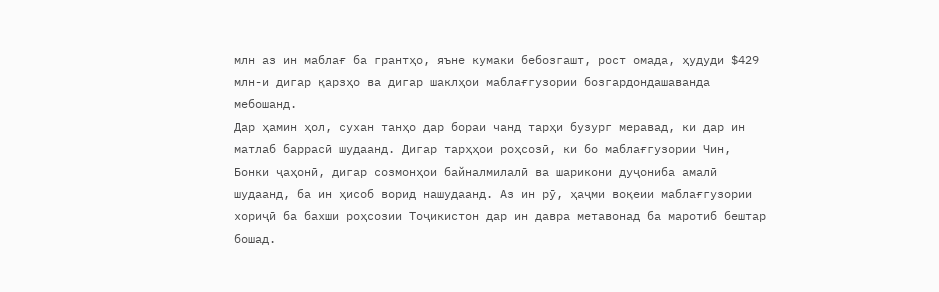млн аз ин маблағ ба грантҳо, яъне кумаки бебозгашт, рост омада, ҳудуди $429 млн-и дигар қарзҳо ва дигар шаклҳои маблағгузории бозгардондашаванда мебошанд.
Дар ҳамин ҳол, сухан танҳо дар бораи чанд тарҳи бузург меравад, ки дар ин матлаб баррасӣ шудаанд. Дигар тарҳҳои роҳсозӣ, ки бо маблағгузории Чин, Бонки ҷаҳонӣ, дигар созмонҳои байналмилалӣ ва шарикони дуҷониба амалӣ шудаанд, ба ин ҳисоб ворид нашудаанд. Аз ин рӯ, ҳаҷми воқеии маблағгузории хориҷӣ ба бахши роҳсозии Тоҷикистон дар ин давра метавонад ба маротиб бештар бошад.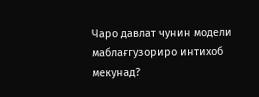Чаро давлат чунин модели маблағгузориро интихоб мекунад?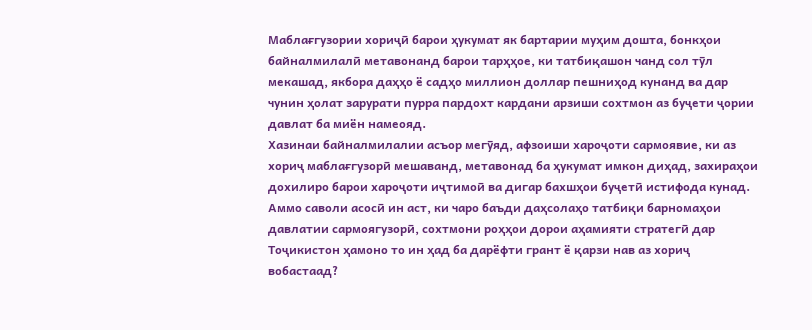Маблағгузории хориҷӣ барои ҳукумат як бартарии муҳим дошта, бонкҳои байналмилалӣ метавонанд барои тарҳҳое, ки татбиқашон чанд сол тӯл мекашад, якбора даҳҳо ё садҳо миллион доллар пешниҳод кунанд ва дар чунин ҳолат зарурати пурра пардохт кардани арзиши сохтмон аз буҷети ҷории давлат ба миён намеояд.
Хазинаи байналмилалии асъор мегӯяд, афзоиши хароҷоти сармоявие, ки аз хориҷ маблағгузорӣ мешаванд, метавонад ба ҳукумат имкон диҳад, захираҳои дохилиро барои хароҷоти иҷтимоӣ ва дигар бахшҳои буҷетӣ истифода кунад.
Аммо саволи асосӣ ин аст, ки чаро баъди даҳсолаҳо татбиқи барномаҳои давлатии сармоягузорӣ, сохтмони роҳҳои дорои аҳамияти стратегӣ дар Тоҷикистон ҳамоно то ин ҳад ба дарёфти грант ё қарзи нав аз хориҷ вобастаад?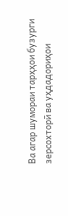Ва агар шумораи тарҳҳои бузурги зерсохторӣ ва уҳдадориҳои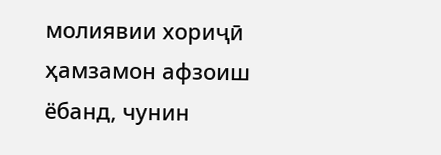молиявии хориҷӣ ҳамзамон афзоиш ёбанд, чунин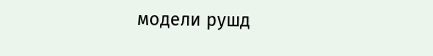модели рушд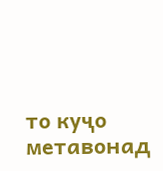то куҷо метавонад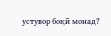устувор боқӣ монад?